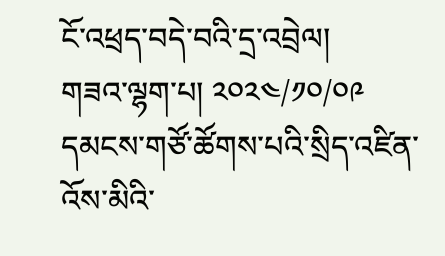ངོ་འཕྲད་བདེ་བའི་དྲ་འབྲེལ།
གཟའ་ལྷག་པ། ༢༠༢༤/༡༠/༠༩
དམངས་གཙོ་ཚོགས་པའི་སྲིད་འཛིན་འོས་མིའི་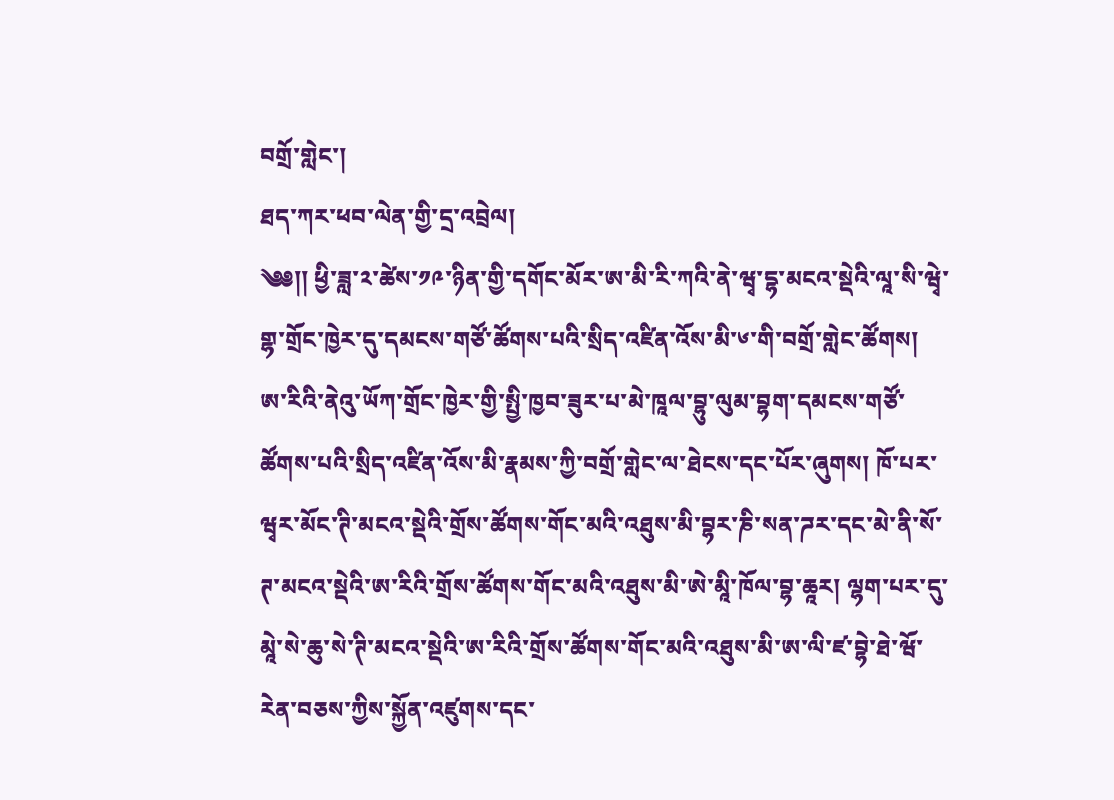བགྲོ་གླེང་།
ཐད་ཀར་ཕབ་ལེན་གྱི་དྲ་འབྲེལ།
༄༅།། ཕྱི་ཟླ་༢་ཚེས་༡༩་ཉིན་གྱི་དགོང་མོར་ཨ་མི་རི་ཀའི་ནེ་ཝྭ་དྷ་མངའ་སྡེའི་ལཱ་སི་ཝྭེ་གྷ་གྲོང་ཁྱེར་དུ་དམངས་གཙོ་ཚོགས་པའི་སྲིད་འཛིན་འོས་མི་༦་གི་བགྲོ་གླེང་ཚོགས། ཨ་རིའི་ནེའུ་ཡོཀ་གྲོང་ཁྱེར་གྱི་སྤྱི་ཁྱབ་ཟུར་པ་མེ་ཁཱལ་བྷུ་ལུམ་བྷག་དམངས་གཙོ་ཚོགས་པའི་སྲིད་འཛིན་འོས་མི་རྣམས་ཀྱི་བགྲོ་གླེང་ལ་ཐེངས་དང་པོར་ཞུགས། ཁོ་པར་ཝྭར་མོང་ཊི་མངའ་སྡེའི་གྲོས་ཚོགས་གོང་མའི་འཐུས་མི་བྷར་ཎི་སན་ཌར་དང་མེ་ནི་སོ་ཊ་མངའ་སྡེའི་ཨ་རིའི་གྲོས་ཚོགས་གོང་མའི་འཐུས་མི་ཨེ་མཱི་ཁོལ་བྷ་ཆཱར། ལྷག་པར་དུ་མཱེ་སེ་ཆུ་སེ་ཊི་མངའ་སྡེའི་ཨ་རིའི་གྲོས་ཚོགས་གོང་མའི་འཐུས་མི་ཨ་ལི་ཛ་བྷེ་ཐེ་ཝོ་རེན་བཅས་ཀྱིས་སྐྱོན་འཛུགས་དང་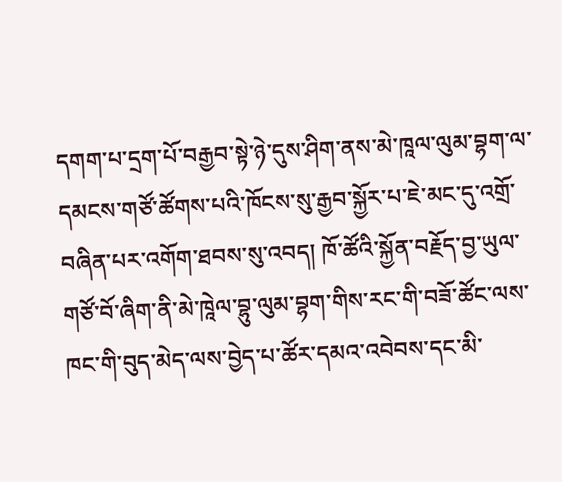དགག་པ་དྲག་པོ་བརྒྱབ་སྟེ་ཉེ་དུས་ཤིག་ནས་མེ་ཁཱལ་ལུམ་བྷག་ལ་དམངས་གཙོ་ཚོགས་པའི་ཁོངས་སུ་རྒྱབ་སྐྱོར་པ་ཇེ་མང་དུ་འགྲོ་བཞིན་པར་འགོག་ཐབས་སུ་འབད། ཁོ་ཚོའི་སྐྱོན་བརྗོད་བྱ་ཡུལ་གཙོ་བོ་ཞིག་ནི་མེ་ཁཱེལ་བྷུ་ལུམ་བྷག་གིས་རང་གི་བཟོ་ཚོང་ལས་ཁང་གི་བུད་མེད་ལས་བྱེད་པ་ཚོར་དམའ་འབེབས་དང་མི་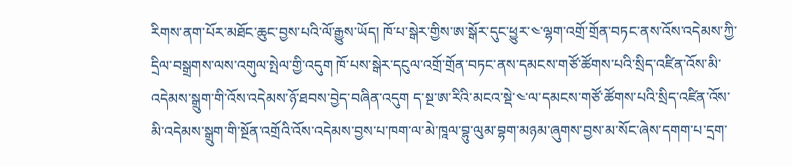རིགས་ནག་པོར་མཐོང་ཆུང་བྱས་པའི་ལོ་རྒྱུས་ཡོད། ཁོ་པ་སྒེར་གྱིས་ཨ་སྒོར་དུང་ཕྱུར་༤་ལྷག་འགྲོ་གྲོན་བཏང་ནས་འོས་འདེམས་ཀྱི་དྲིལ་བསྒྲགས་ལས་འགུལ་སྤེལ་གྱི་འདུག ཁོ་པས་སྒེར་དངུལ་འགྲོ་གྲོན་བཏང་ནས་དམངས་གཙོ་ཚོགས་པའི་སྲིད་འཛིན་འོས་མི་འདེམས་སྒྲུག་གི་འོས་འདེམས་ཉོ་ཐབས་བྱེད་བཞིན་འདུག ད་སྔ་ཨ་རིའི་མངའ་སྡེ་༤་ལ་དམངས་གཙོ་ཚོགས་པའི་སྲིད་འཛིན་འོས་མི་འདེམས་སྒྲུག་གི་སྔོན་འགྲོའི་འོས་འདེམས་བྱས་པ་ཁག་ལ་མེ་ཁཱལ་བྷུ་ལུམ་བྷག་མཉམ་ཞུགས་བྱས་མ་སོང་ཞེས་དགག་པ་དྲག་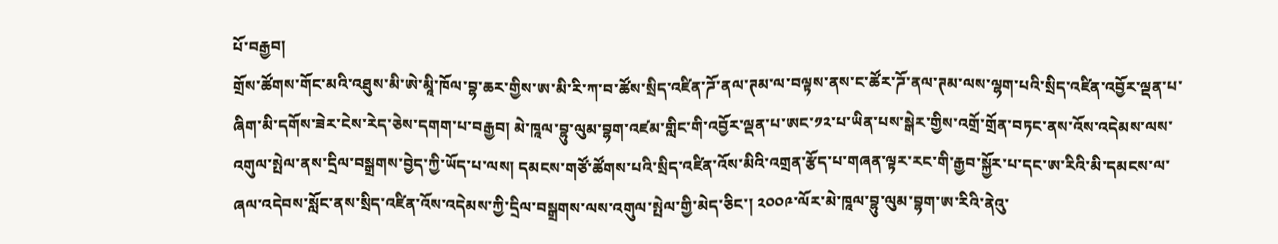པོ་བརྒྱབ།
གྲོས་ཚོགས་གོང་མའི་འཐུས་མི་ཨེ་མཱི་ཁོལ་བྷ་ཆར་གྱིས་ཨ་མི་རི་ཀ་བ་ཚོས་སྲིད་འཛིན་ཌོ་ནལ་ཊམ་ལ་བལྟས་ནས་ང་ཚོར་ཌོ་ནལ་ཊམ་ལས་ལྷག་པའི་སྲིད་འཛིན་འབྱོར་ལྡན་པ་ཞིག་མི་དགོས་ཟེར་ངེས་རེད་ཅེས་དགག་པ་བརྒྱབ། མེ་ཁཱལ་བྷུ་ལུམ་བྷག་འཛམ་གླིང་གི་འབྱོར་ལྡན་པ་ཨང་༡༢་པ་ཡིན་པས་སྒེར་གྱིས་འགྲོ་གྲོན་བཏང་ནས་འོས་འདེམས་ལས་འགུལ་སྤེལ་ནས་དྲིལ་བསྒྲགས་བྱེད་ཀྱི་ཡོད་པ་ལས། དམངས་གཙོ་ཚོགས་པའི་སྲིད་འཛིན་འོས་མིའི་འགྲན་རྩོད་པ་གཞན་ལྟར་རང་གི་རྒྱབ་སྐྱོར་པ་དང་ཨ་རིའི་མི་དམངས་ལ་ཞལ་འདེབས་སློང་ནས་སྲིད་འཛིན་འོས་འདེམས་ཀྱི་དྲིལ་བསྒྲགས་ལས་འགུལ་སྤེལ་གྱི་མེད་ཅིང་། ༢༠༠༩་ལོར་མེ་ཁཱལ་བྷུ་ལུམ་བྷག་ཨ་རིའི་ནེའུ་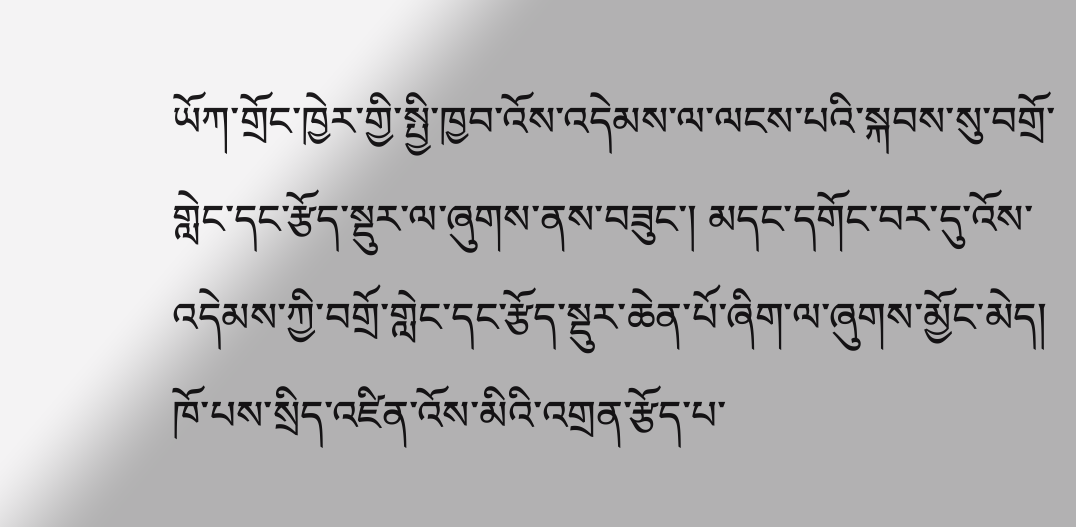ཡོཀ་གྲོང་ཁྱེར་གྱི་སྤྱི་ཁྱབ་འོས་འདེམས་ལ་ལངས་པའི་སྐབས་སུ་བགྲོ་གླེང་དང་རྩོད་སྡུར་ལ་ཞུགས་ནས་བཟུང་། མདང་དགོང་བར་དུ་འོས་འདེམས་ཀྱི་བགྲོ་གླེང་དང་རྩོད་སྡུར་ཆེན་པོ་ཞིག་ལ་ཞུགས་མྱོང་མེད། ཁོ་པས་སྲིད་འཛིན་འོས་མིའི་འགྲན་རྩོད་པ་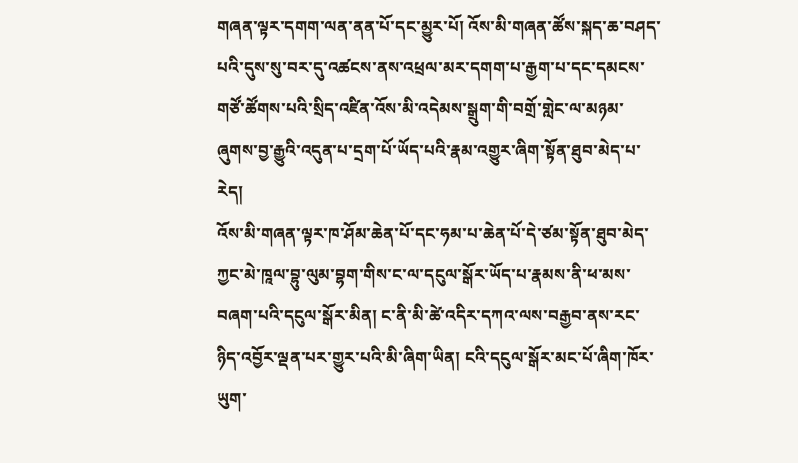གཞན་ལྟར་དགག་ལན་ནན་པོ་དང་མྱུར་པོ། འོས་མི་གཞན་ཚོས་སྐད་ཆ་བཤད་པའི་དུས་སུ་བར་དུ་འཚངས་ནས་འཕྲལ་མར་དགག་པ་རྒྱག་པ་དང་དམངས་གཙོ་ཚོགས་པའི་སྲིད་འཛིན་འོས་མི་འདེམས་སྒྲུག་གི་བགྲོ་གླེང་ལ་མཉམ་ཞུགས་བྱ་རྒྱུའི་འདུན་པ་དྲག་པོ་ཡོད་པའི་རྣམ་འགྱུར་ཞིག་སྟོན་ཐུབ་མེད་པ་རེད།
འོས་མི་གཞན་ལྟར་ཁ་ཤོམ་ཆེན་པོ་དང་ཧམ་པ་ཆེན་པོ་དེ་ཙམ་སྟོན་ཐུབ་མེད་ཀྱང་མེ་ཁཱལ་བྷུ་ལུམ་བྷག་གིས་ང་ལ་དངུལ་སྒོར་ཡོད་པ་རྣམས་ནི་ཕ་མས་བཞག་པའི་དངུལ་སྒོར་མིན། ང་ནི་མི་ཚེ་འདིར་དཀའ་ལས་བརྒྱབ་ནས་རང་ཉིད་འབྱོར་ལྡན་པར་གྱུར་པའི་མི་ཞིག་ཡིན། ངའི་དངུལ་སྒོར་མང་པོ་ཞིག་ཁོར་ཡུག་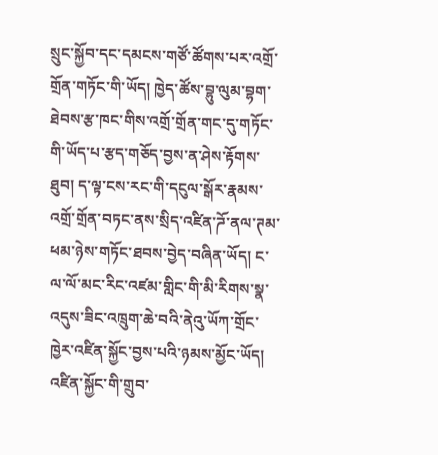སྲུང་སྐྱོབ་དང་དམངས་གཙོ་ཚོགས་པར་འགྲོ་གྲོན་གཏོང་གི་ཡོད། ཁྱེད་ཚོས་བྷུ་ལུམ་བྷག་ཐེབས་རྩ་ཁང་གིས་འགྲོ་གྲོན་གང་དུ་གཏོང་གི་ཡོད་པ་རྩད་གཅོད་བྱས་ན་ཤེས་རྟོགས་ཐུབ། ད་ལྟ་ངས་རང་གི་དངུལ་སྒོར་རྣམས་འགྲོ་གྲོན་བཏང་ནས་སྲིད་འཛིན་ཌོ་ནལ་ཊམ་ཕམ་ཉེས་གཏོང་ཐབས་བྱེད་བཞིན་ཡོད། ང་ལ་ལོ་མང་རིང་འཛམ་གླིང་གི་མི་རིགས་སྣ་འདུས་ཟིང་འཁྲུག་ཆེ་བའི་ནེའུ་ཡོཀ་གྲོང་ཁྱེར་འཛིན་སྐྱོང་བྱས་པའི་ཉམས་མྱོང་ཡོད། འཛིན་སྐྱོང་གི་གྲུབ་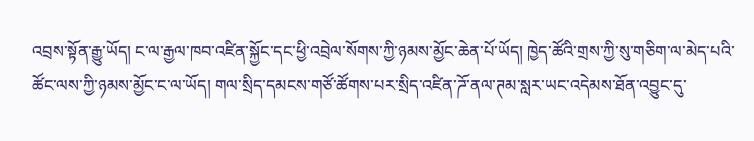འབྲས་སྟོན་རྒྱུ་ཡོད། ང་ལ་རྒྱལ་ཁབ་འཛིན་སྐྱོང་དང་ཕྱི་འབྲེལ་སོགས་ཀྱི་ཉམས་མྱོང་ཆེན་པོ་ཡོད། ཁྱེད་ཚོའི་གྲས་ཀྱི་སུ་གཅིག་ལ་མེད་པའི་ཚོང་ལས་ཀྱི་ཉམས་མྱོང་ང་ལ་ཡོད། གལ་སྲིད་དམངས་གཙོ་ཚོགས་པར་སྲིད་འཛིན་ཌོ་ནལ་ཊམ་སླར་ཡང་འདེམས་ཐོན་འབྱུང་དུ་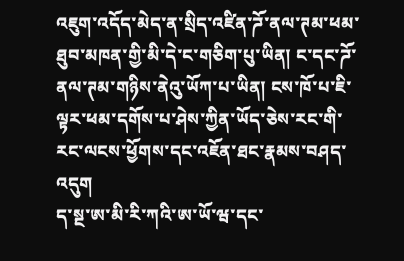འཇུག་འདོད་མེད་ན་སྲིད་འཛིན་ཌོ་ནལ་ཊམ་ཕམ་ཐུབ་མཁན་གྱི་མི་དེ་ང་གཅིག་པུ་ཡིན། ང་དང་ཌོ་ནལ་ཊམ་གཉིས་ནེའུ་ཡོཀ་པ་ཡིན། ངས་ཁོ་པ་ཇི་ལྟར་ཕམ་དགོས་པ་ཤེས་ཀྱིན་ཡོད་ཅེས་རང་གི་རང་ལངས་ཕྱོགས་དང་འཇོན་ཐང་རྣམས་བཤད་འདུག
ད་སྔ་ཨ་མི་རི་ཀའི་ཨ་ཡོ་ཝ་དང་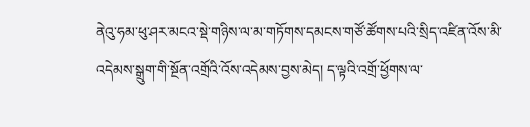ནེའུ་ཧམ་ཕུ་ཤར་མངའ་སྡེ་གཉིས་ལ་མ་གཏོགས་དམངས་གཙོ་ཚོགས་པའི་སྲིད་འཛིན་འོས་མི་འདེམས་སྒྲུག་གི་སྔོན་འགྲོའི་འོས་འདེམས་བྱས་མེད། ད་ལྟའི་འགྲོ་ཕྱོགས་ལ་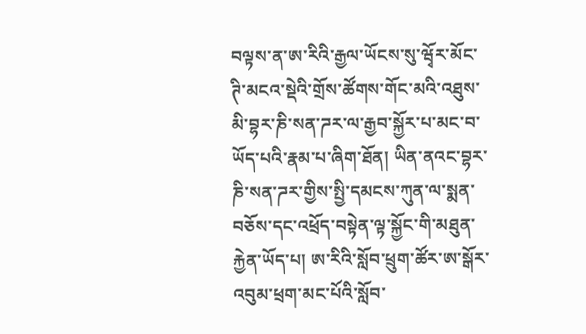བལྟས་ན་ཨ་རིའི་རྒྱལ་ཡོངས་སུ་ཝྭོར་མོང་ཊི་མངའ་སྡེའི་གྲོས་ཚོགས་གོང་མའི་འཐུས་མི་བྷར་ཎི་སན་ཌར་ལ་རྒྱབ་སྐྱོར་པ་མང་བ་ཡོད་པའི་རྣམ་པ་ཞིག་ཐོན། ཡིན་ནའང་བྷར་ཎི་སན་ཌར་གྱིས་སྤྱི་དམངས་ཀུན་ལ་སྨན་བཅོས་དང་འཕྲོད་བསྟེན་ལྟ་སྐྱོང་གི་མཐུན་རྐྱེན་ཡོད་པ། ཨ་རིའི་སློབ་ཕྲུག་ཚོར་ཨ་སྒོར་འབུམ་ཕྲག་མང་པོའི་སློབ་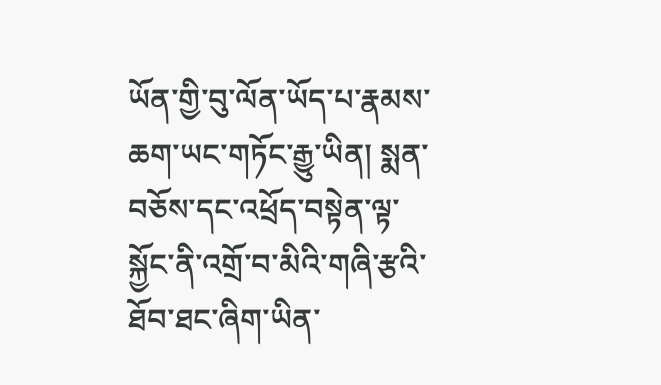ཡོན་གྱི་བུ་ལོན་ཡོད་པ་རྣམས་ཆག་ཡང་གཏོང་རྒྱུ་ཡིན། སྨན་བཅོས་དང་འཕྲོད་བསྟེན་ལྟ་སྐྱོང་ནི་འགྲོ་བ་མིའི་གཞི་རྩའི་ཐོབ་ཐང་ཞིག་ཡིན་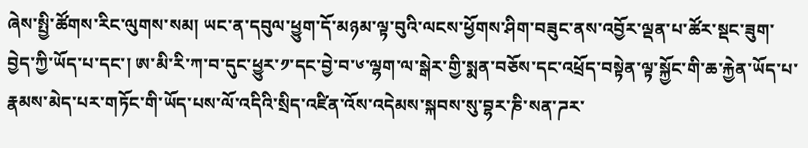ཞེས་སྤྱི་ཚོགས་རིང་ལུགས་སམ། ཡང་ན་དབུལ་ཕྱུག་དོ་མཉམ་ལྟ་བུའི་ལངས་ཕྱོགས་ཤིག་བཟུང་ནས་འབྱོར་ལྡན་པ་ཚོར་སྡང་ཟུག་བྱེད་ཀྱི་ཡོད་པ་དང་། ཨ་མི་རི་ཀ་བ་དུང་ཕྱུར་༡་དང་བྱེ་བ་༦་ལྷག་ལ་སྒེར་གྱི་སྨན་བཅོས་དང་འཕྲོད་བསྟེན་ལྟ་སྐྱོང་གི་ཆ་རྐྱེན་ཡོད་པ་རྣམས་མེད་པར་གཏོང་གི་ཡོད་པས་ལོ་འདིའི་སྲིད་འཛིན་འོས་འདེམས་སྐབས་སུ་བྷར་ཎི་སན་ཌར་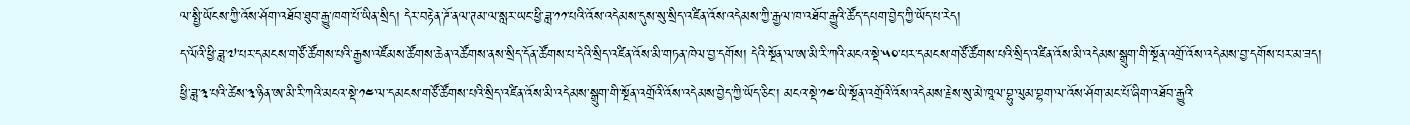ལ་སྤྱི་ཡོངས་ཀྱི་འོས་ཤོག་འཐོབ་ཐུབ་རྒྱུ་ཁག་པོ་ཡིན་སྲིད། དེར་བརྟེན་ཌོ་ནལ་ཊམ་ལ་སླར་ཡང་ཕྱི་ཟླ་༡༡་པའི་འོས་འདེམས་དུས་སུ་སྲིད་འཛིན་འོས་འདེམས་ཀྱི་རྒྱལ་ཁ་འཐོབ་རྒྱུའི་ཚོད་དཔག་བྱེད་ཀྱི་ཡོད་པ་རེད།
ད་ལོའི་ཕྱི་ཟླ་༧་པར་དམངས་གཙོ་ཚོགས་པའི་རྒྱས་འཛོམས་ཚོགས་ཆེན་འཚོགས་ནས་སྲིད་དོན་ཚོགས་པ་དེའི་སྲིད་འཛིན་འོས་མི་གཏན་ཁེལ་བྱ་དགོས། དེའི་སྔོན་ལ་ཨ་མི་རི་ཀའི་མངའ་སྡེ་༥༠་པར་དམངས་གཙོ་ཚོགས་པའི་སྲིད་འཛིན་འོས་མི་འདེམས་སྒྲུག་གི་སྔོན་འགྲོ་འོས་འདེམས་བྱ་དགོས་པར་མ་ཟད། ཕྱི་ཟླ་༣་པའི་ཚེས་༣་ཉིན་ཨ་མི་རི་ཀའི་མངའ་སྡེ་༡༤་ལ་དམངས་གཙོ་ཚོགས་པའི་སྲིད་འཛིན་འོས་མི་འདེམས་སྒྲུག་གི་སྔོན་འགྲོའི་འོས་འདེམས་བྱེད་ཀྱི་ཡོད་ཅིང་། མངའ་སྡེ་༡༤་ཡི་སྔོན་འགྲོའི་འོས་འདེམས་རྗེས་སུ་མེ་ཁཱལ་བྷུ་ལུམ་བྷག་ལ་འོས་ཤོག་མང་པོ་ཞིག་འཐོབ་རྒྱུའི་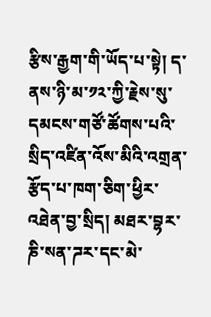རྩིས་རྒྱག་གི་ཡོད་པ་སྟེ། ད་ནས་ཉི་མ་༡༢་ཀྱི་རྗེས་སུ་དམངས་གཙོ་ཚོགས་པའི་སྲིད་འཛིན་འོས་མིའི་འགྲན་རྩོད་པ་ཁག་ཅིག་ཕྱིར་འཐེན་བྱ་སྲིད། མཐར་བྷར་ཎི་སན་ཌར་དང་མེ་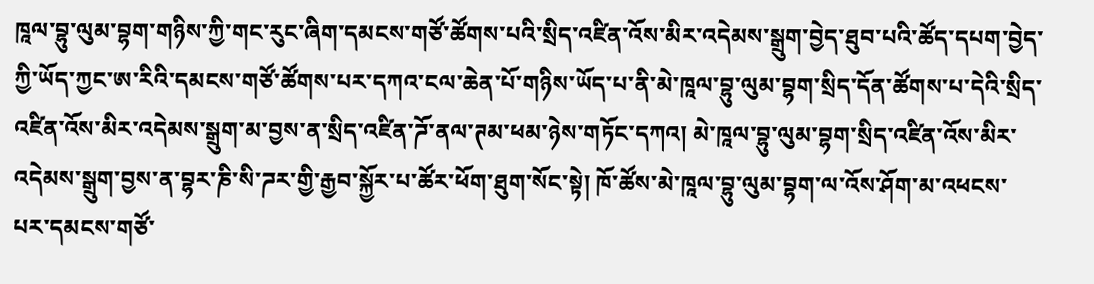ཁཱལ་བྷུ་ལུམ་བྷག་གཉིས་ཀྱི་གང་རུང་ཞིག་དམངས་གཙོ་ཚོགས་པའི་སྲིད་འཛིན་འོས་མིར་འདེམས་སྒྲུག་བྱེད་ཐུབ་པའི་ཚོད་དཔག་བྱེད་ཀྱི་ཡོད་ཀྱང་ཨ་རིའི་དམངས་གཙོ་ཚོགས་པར་དཀའ་ངལ་ཆེན་པོ་གཉིས་ཡོད་པ་ནི་མེ་ཁཱལ་བྷུ་ལུམ་བྷག་སྲིད་དོན་ཚོགས་པ་དེའི་སྲིད་འཛིན་འོས་མིར་འདེམས་སྒྲུག་མ་བྱས་ན་སྲིད་འཛིན་ཌོ་ནལ་ཊམ་ཕམ་ཉེས་གཏོང་དཀའ། མེ་ཁཱལ་བྷུ་ལུམ་བྷག་སྲིད་འཛིན་འོས་མིར་འདེམས་སྒྲུག་བྱས་ན་བྷར་ཎི་སི་ཌར་གྱི་རྒྱབ་སྐྱོར་པ་ཚོར་ཕོག་ཐུག་སོང་སྟེ། ཁོ་ཚོས་མེ་ཁཱལ་བྷུ་ལུམ་བྷག་ལ་འོས་ཤོག་མ་འཕངས་པར་དམངས་གཙོ་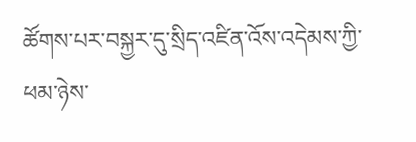ཚོགས་པར་བསྐྱར་དུ་སྲིད་འཛིན་འོས་འདེམས་ཀྱི་ཕམ་ཉེས་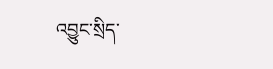འབྱུང་སྲིད་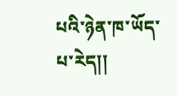པའི་ཉེན་ཁ་ཡོད་པ་རེད།།